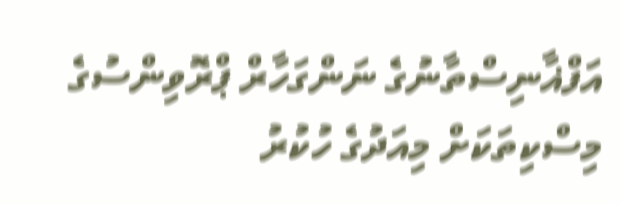އަފްޣާނިސްތާނުގެ ނަންގަހާރް ޕްރޮވިންސުގެ މިސްކިތަކަށް މިއަދުގެ ހުކުރު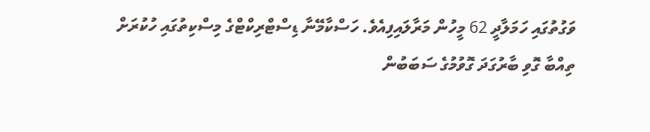ވަގުތުގައި ހަމަލާދީ 62 މީހުން މަރާލައިފިއެވެ. ހަސްކާމޭނާ ޑިސްޓްރިކްޓްގެ މިސްކިތުގައި ހުކުރަށް ތިއްބާ ގޮވި ބާރުގަދަ ގޮވުމުގެ ސަބަބުން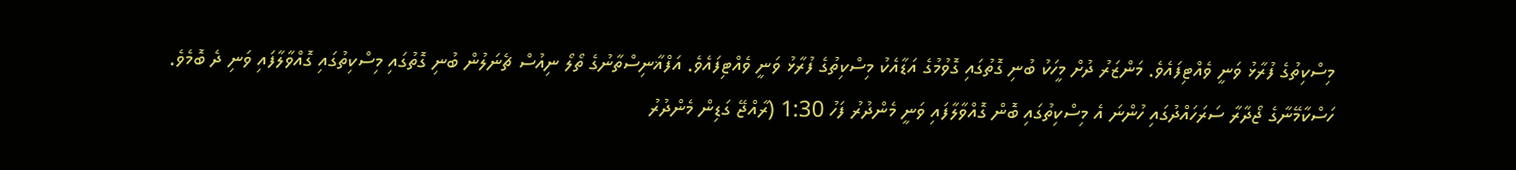މިސްކިތުގެ ފުރާޅު ވަނީ ވެއްޓިފައެވެ. މަންޒަރު ދުށް މީހަކު ބުނި ގޮތުގައި ގޮވުމުގެ އަޑާއެކު މިސްކިތުގެ ފުރާޅު ވަނީ ވެއްޓިފައެވެ. އަފްޣާނިސްތާނުގެ ތޯލޯ ނިއުސް ޗެނަލުން ބުނި ގޮތުގައި މިސްކިތުގައި ގޮއްވާލާފައި ވަނި ދެ ބޮމެވެ.
ހަސްކާމޭނާގެ ޖޯދާރާ ސަރަހައްދުގައި ހުންނަ އެ މިސްކިތުގައި ބޮން ގޮއްވާލާފައި ވަނީ މެންދުރު ފަހު 1:30 (ރާއްޖޭ ގަޑިން މެންދުރު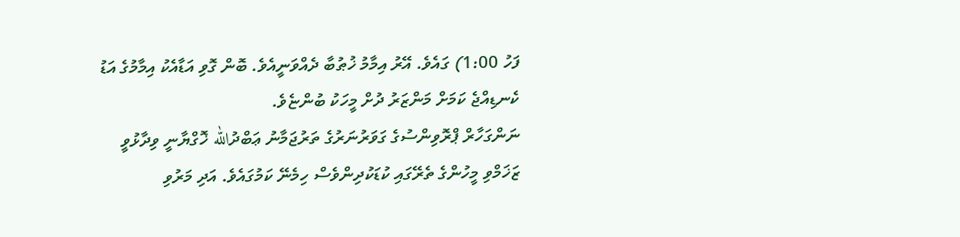ފަހު 1:00) ގައެވެ. އޭރު އިމާމު ޚުޠުބާ ދެއްވަނީއެވެ. ބޮން ގޮވި އަޑާއެކު އިމާމުގެ އަޑު ކެނޑިއްޖެ ކަމަށް މަންޒަރު ދުށް މީހަކު ބުންޏެވެ.
ނަންގަހާރް ޕްރޮވިންސުގެ ގަވަރުނަރުގެ ތަރުޖަމާނު ޢަބްދުالله ޚޮގްޔާނީ ވިދާޅުވީ ޒަޚަމްވި މީހުންގެ ތެރޭގައި ކުޑަކުދިންވެސް ހިމެނޭ ކަމުގައެވެ. އަދި މަރުވި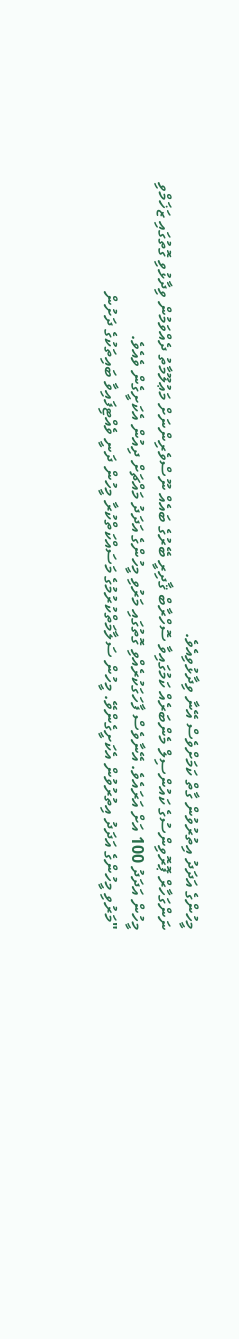މީހުންގެ އަދަދު އިތުރުވުން ގާތް ކަމަށްވެސް އޭނާ ވިދާޅުވިއެވެ.
ނަންގަހާރް ޕޮރޮވިންސުގެ ކައުންސިލް މެންބަރެއް ކަމުގައިވާ ސޮހްރާބް ޤާދިރީ ބޭރުގެ ބައެއް ނޫސްވެރިންނަށް މަޢުލޫމާތު ދެއްވަމުން ވިދާޅުވި ގޮތުގައި ޒަޚަމްވި މީހުން އަދަދު 100 އަށް އަރައެވެ. އޭނާވެސް ފާހަގަކުރެއްވި ގޮތުގައި މަރުވި މީހުންގެ އަދަދު މައްޗަށް ދިއުން އެކަށީގެން ވެއެވެ.
"މަރުވި މީހުންގެ އަދަދު އިތުރުވުން އެކަށީގެންވޭ. މީހުން ސަލާމަތްކުރުމުގެ މަސައްކަތްކުރާ މީހުން ދަނީ ވެއްޓިފައިވާ ބައިތަކުގެ ދަށުން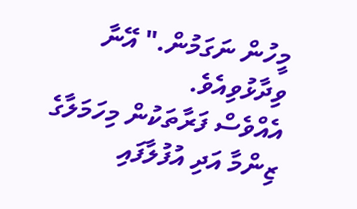މީހުން ނަގަމުން." އޭނާ ވިދާޅުވިއެވެ.
އެއްވެސް ފަރާތަކުން މިހަމަލާގެ ޒިންމާ އަދި އުފުލާފައި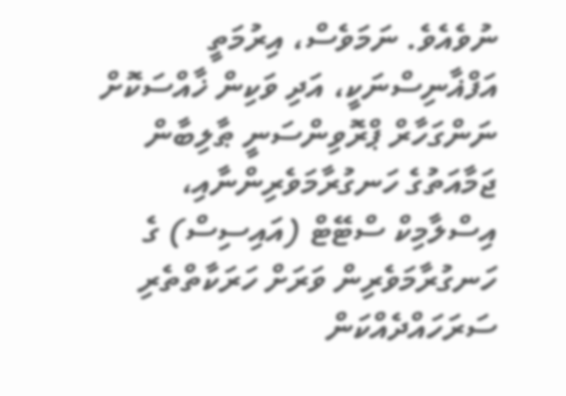ނުވެއެވެ. ނަމަވެސް، އިރުމަތީ އަފްޣާނިސްނަކީ، އަދި ވަކިން ޚާއްސަކޮށް ނަންގަހާރް ޕްރޮވިންސަނީ ޠާލިބާން ޖަމާއަތުގެ ހަނގުރާމަވެރިންނާއި، އިސްލާމިކް ސްޓޭޓް (އައިސިސް) ގެ ހަނގުރާމަވެރިން ވަރަށް ހަރަކާތްތެރި ސަރަހައްދެއްކަން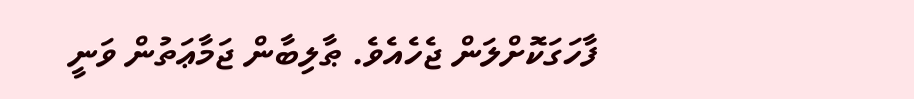ފާހަގަކޮށްލަން ޖެހެއެވެ. ޠާލިބާން ޖަމާޢަތުން ވަނީ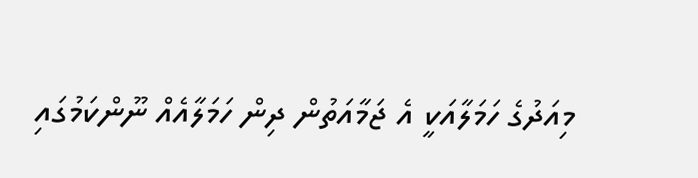މިއަދުގެ ހަމަލާއަކީ އެ ޖަމާއަތުން ދިން ހަމަލާއެއް ނޫންކަމުގައި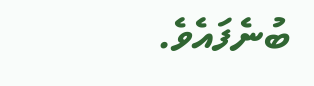ބުނެފައެވެ.